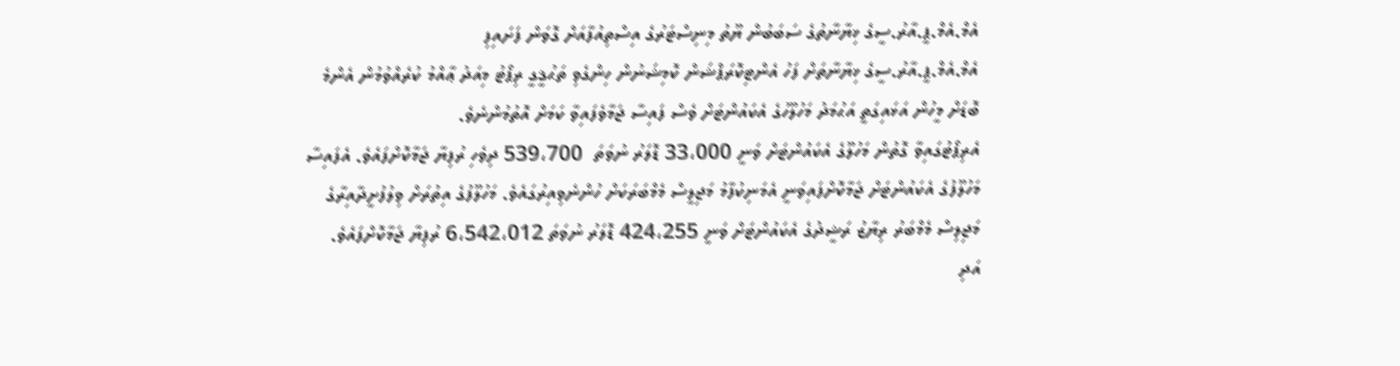އެމް.އެމް.ޕީ.އާރު.ސީގެ ޚިޔާނާތުގެ ސަބަބުން ޔޫތު މިނިސްޓަރުގެ އިސްތިއުފާއަށް ގޮވަން ފަށައިފި
އެމް.އެމް.ޕީ.އާރު.ސީގެ ޚިޔާނާތަށް ފަހު އެންޓިކޮރަޕްޝަން ކޮމިޝަނުން ހިންގެވި ތަޙުޤީގީ ރިޕޯޓު މިއަދު ޢާއްމު ކުރެއްވުމުން އެންމެ ބޮޑަށް މީހުން އަޅައިގަތީ އަޙުމަދު މަހުލޫހުގެ އެކައުންޓަށް ވެސް ފައިސާ ޖަމާވެފައިވާ ކަމަށް އޮތުމުންނެވެ.
އެރިޕޯޓުގައިވާ ގޮތުން މަހުލޫގެ އެކައުންޓަށް ވަނީ 33،000 ޑޮލަރު ނުވަތަ  539،700 ދިވެހި ރުފިޔާ ޖަމާކޮށްފައެވެ. އެފައިސާ މަހުލޫފުގެ އެކައުންޓަށް ޖަމާކޮށްފައިވަނީ އެމަނިކުފާމު މަޖިލީސް މެމްބަރަކަށް ހުންނެވިއިރުގައެވެ. މަހުލޫފުގެ އިތުރަށް ވިލުފުށީދާއިރާގެ މަޖިލިސް މެމްބަރު ރިޔާޒު ރަޝީދުގެ އެކައުންޓަށް ވަނީ 424،255 ޑޮލަރު ނުވަތަ 6،542،012 ރުފިޔާ ޖަމާކޮށްފައެވެ. އަދި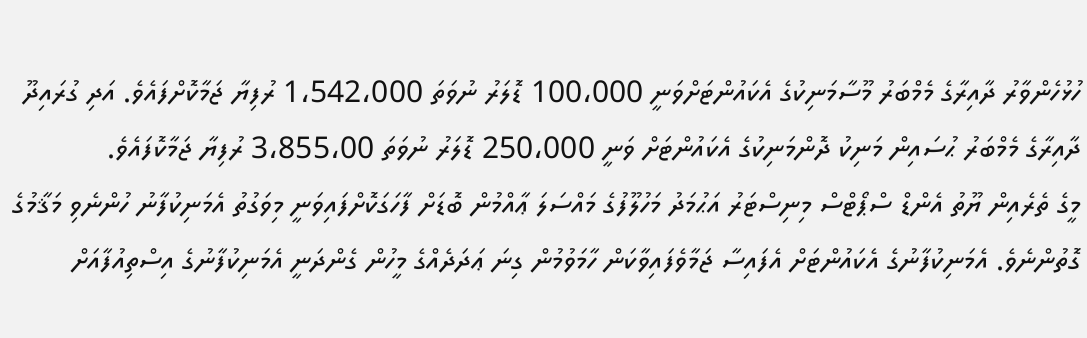ހުޅުހެންވާރު ދާއިރާގެ މެމްބަރު މޫސާމަނިކުގެ އެކައުންޓަށްވަނީ 100،000 ޑޮލަރު ނުވަތަ 1،542،000 ރުފިޔާ ޖަމާކޮށްފައެވެ. އަދި ގުރައިދޫ ދާއިރާގެ މެމްބަރު ޙުސައިން މަނިކު ދޮންމަނިކުގެ އެކައުންޓަށް ވަނީ 250،000 ޑޮލަރު ނުވަތަ 3،855،00 ރުފިޔާ ޖަމާކޮފައެވެ.
މީގެ ތެރެއިން ޔޫތު އެންޑް ސްޕޯޓްސް މިނިސްޓަރު އަޙުމަދު މަހުލޫފުގެ މައްސަލަ ޢާއްމުން ބޮޑަށް ފާހަގަކޮށްފައިވަނީ މިވަގުތު އެމަނިކުފާނު ހުންނެވި މަޤާމުގެ ގޮތުންނެވެ. އެމަނިކުފާނުގެ އެކައުންޓަށް އެފައިސާ ޖަމާވެފައިވާކަން ހާމަވުމުން ގިނަ ޢަދަދެއްގެ މީހުން ގެންދަނީ އެމަނިކުފާނުގެ އިސްތިއުފާއަށް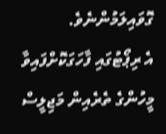ގޮވައިލަމުންނެވެ.
އެ ރިޕޯޓުގައި ފާހަގަކޮށްފައިވާ މީހުންގެ ތެރެއިން މަޖިލީސް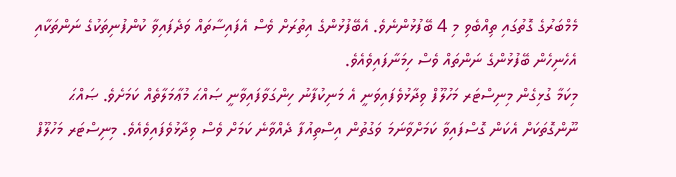މެމްބަރުގެ ގޮތުގައި ތިއްބެވި މި 4 ބޭފުޅުންނެވެ. އެބޭފުޅުންގެ އިތުރަށް ވެސް އެފައިސާތައް ވަދެފައިވާ ކުންފުނިތަކުގެ ނަންތަކާއި އެހެނިހެން ބޭފުޅުންގެ ނަންތައް ވެސް ހިމަނާފައިވެއެވެ.
މިކަމާ ގުޅިގެން މިނިސްޓަރ މަހުލޫފް ވިދާޅުވެފައިވަނީ އެ މަނިކުފާނު ހިންގަވާފައިވާނީ ޞައްޙަ މުޢާމަލާތެއް ކަމަށެވެ. ޞައްޙަ ނޫންގޮތަކަށް އެކަން ގޮސްފައިވާ ކަމަށްވާނަމަ ވަގުތުން އިސްތިއުފާ ދެއްވާނެ ކަމަށް ވެސް ވިދާޅުވެފައިވެއެވެ. މިނިސްޓަރ މަހުލޫފް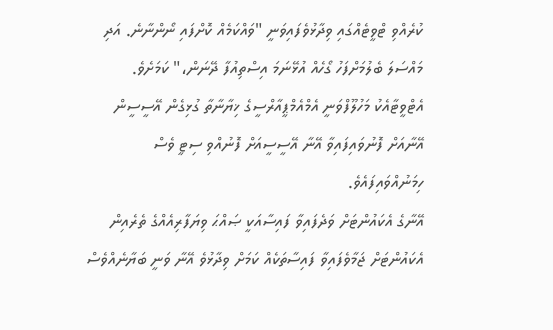ކުރެއްވި ޓްވީޓެއްގައި ވިދާޅުވެފައިވަނީ "ވައްކަމެއް ކޮށްފައި ނޯންނާނެ. އަދި މައްސަލަ ބެލުމަށްފަހު ގޯހެއް އުޅޭނަމަ އިސްތިއުފާ ދޭނަން،" ކަމަށެވެ. އެޓްވީޓާއެކު މަހުލޫފްވަނީ އެމްއެމްޕީއާރްސީގެ ޚިޔާނާތާ ގުޅިގެން އޭސީސީން އޭނާއަށް ފޮނުވައިފައިވާ އޭނާ އޭސީސީއަށް ފޮނުއްވި ސިޓީ ވެސް ހިމަނުއްވައިފައެވެ.
އޭނާގެ އެކައުންޓަށް ވަދެފައިވާ ފައިސާއަކީ ޞައްޙަ ވިޔަފާރިއެއްގެ ތެރެއިން އެކައުންޓަށް ޖަމާވެފައިވާ ފައިސާތަކެއް ކަމަށް ވިދާޅުވެ އޭނާ ވަނީ ބަޔާނެއްވެސް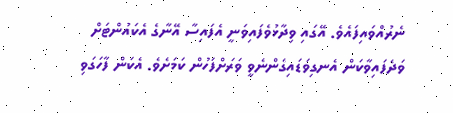ނެރުއްވައިފައެވެ. އޭގައި ވިދާޅުވެފައިވަނީ އެފައިސާ އޭނާގެ އެކައުންޓަށް ވަދެފައިވާކަން އެނގިވަޑައިގެންނެވީ ވަރަށްފަހުން ކަމަށެވެ. އެކަން ފާހަގަވި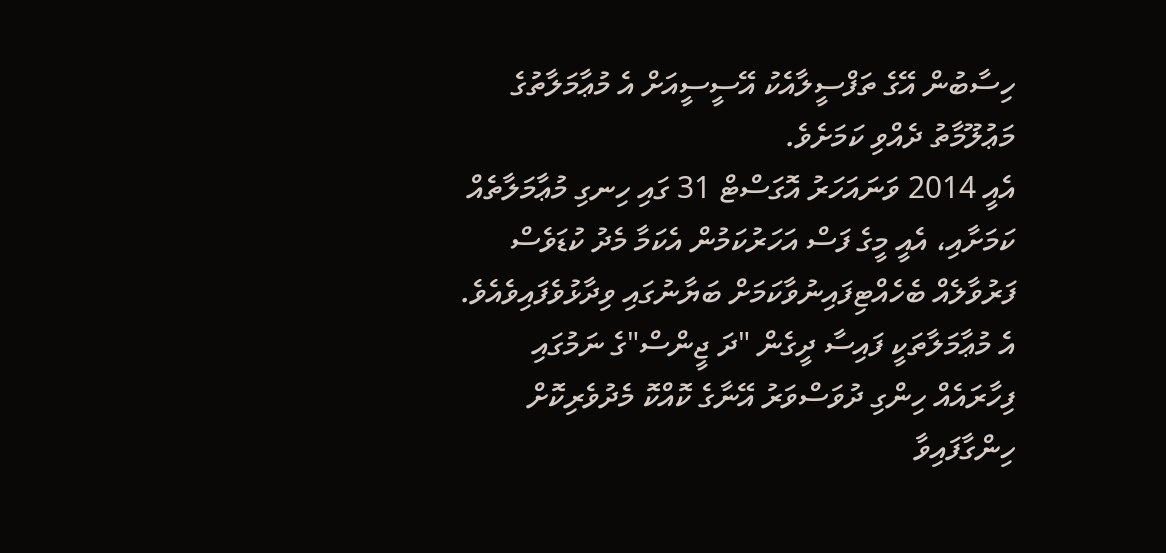ހިސާބުން އޭގެ ތަފްސީލާއެކު އޭސީސީއަށް އެ މުޢާމަލާތުގެ މަޢުލޫމާތު ދެއްވި ކަމަށެވެ.
އެއީ 2014 ވަނައަހަރު އޮގަސްޓް 31 ގައި ހިނގި މުޢާމަލާތެއް ކަމަށާއި، އެއީ މީގެ ފަސް އަހަރުކަމުން އެކަމާ މެދު ކުޑަވެސް ފަރުވާލެއް ބެހެއްޓިފައިނުވާކަމަށް ބަޔާނުގައި ވިދާޅުވެފައިވެއެވެ.
އެ މުޢާމަލާތަކީ ފައިސާ ދީގެން "ދަ ޖީންސް"ގެ ނަމުގައި ފިހާރައެއް ހިންގި ދުވަސްވަރު އޭނާގެ ކޮއްކޮ މެދުވެރިކޮށް ހިންގާފައިވާ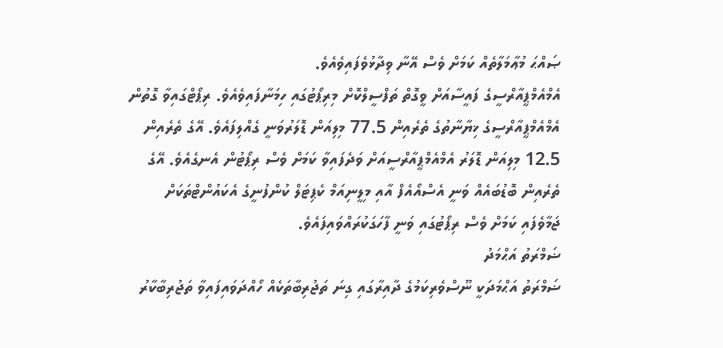ޞައްޙަ މުޢާމަލާތެއް ކަމަށް ވެސް އޭނާ ވިދާޅުވެފައިވެއެވެ.
އެމްއެމްޕީއާރްސީގެ ފައީސާއަށް ވީގޮތް ތަފްސީލްކޮށް މިރިޕޯޓުގައި ހިމަނާފައިވެއެވެ. ރިޕޯޓްގައިވާ ގޮތުން އެމްއެމްޕީއާރްސީގެ ޚިޔާނާތުގެ ތެރެއިން 77.5 މިލިއަން ޑޮލަރުވަނީ ގެއްލިފައެވެ. އޭގެ ތެރެއިން 12.5 މިލިއަން ޑޮލަރު އެމްއެމްޕީއާރްސީއަށް ވަދެފައިވާ ކަމަށް ވެސް ރިޕޯޓުން އެނގެއެވެ. އޭގެ ތެރެއިން ބޮޑުބައެއް ވަނީ އެސްއޯއެފް އާއި މިލީނިއަމް ކެޕިޓަލް ކުންފުނީގެ އެކައުންޓްތަކަށް ޖަމާވެފައި ކަމަށް ވެސް ރިޕޯޓުގައި ވަނީ ފާހަގަކުރައްވައިފައެވެ.
ޟަމްރަތު އަޙްމަދު
ޟަމްރަތު އަޙްމަދަކީ ނޫސްވެރިކަމުގެ ދާއިރާގައި ގިނަ ތަޖުރިބާތަކެއް ހޯއްދަވައިފައިވާ ތަޖުރިބާކާރު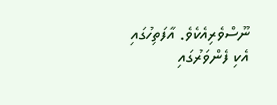ނޫސްވެރިއެކެވެ. އާފަތިހުގައި އެކި ފެންވަރުގައި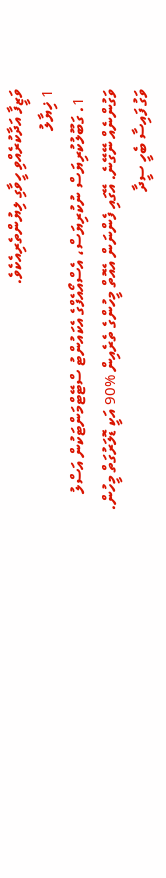ވަޒީފާ އަދާކުރެއްވި ހީވާގި ލިޔުންތެރިއެކެވެ.
1 ޚިޔާލު
  1. ގަބޫލުކުރިޔަސް ނުކުރިޔަސް، އެސްއޯއެފްގެ އެކައުންޓު ސްޓޭޓްމަންޓަކުން އަސްލު ވަގުންނެއް ނޭގޭނެ. އޭގައި ފެންނަން އެއޮތް މީހުންގެ ތެރެއިން %90 އަކީ ޑޮލަރުގަތް މީހުން. ވަގު ފައިސާ ބެހީ ސީދާ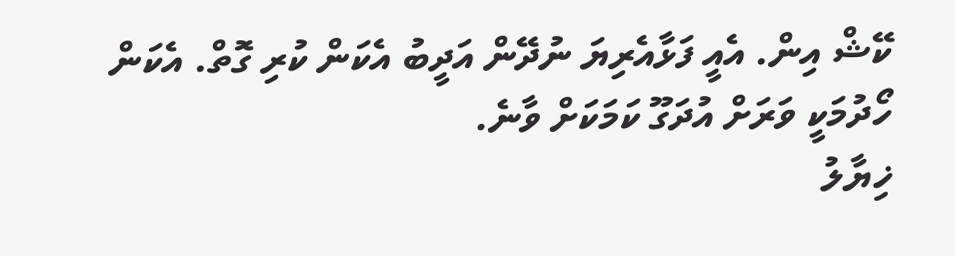ކޭޝް އިން. އެއީ ފަޅާއެރިޔަ ނުދޭން އަދީބު އެކަން ކުރި ގޮތް. އެކަން ހޯދުމަކީ ވަރަށް އުދަގޫ ކަމަކަށް ވާނެ.
ޚިޔާލު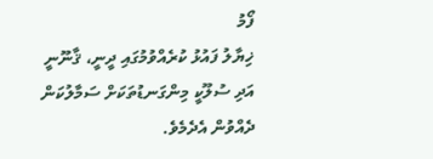ފޯމު
ޚިޔާލު ފައުޅު ކުރެއްވުމުގައި ދީނީ، ޤާނޫނީ އަދި ސުލޫކީ މިންގަނޑުތަކަށް ސަމާލުކަން ދެއްވުން އެދެމެވެ.